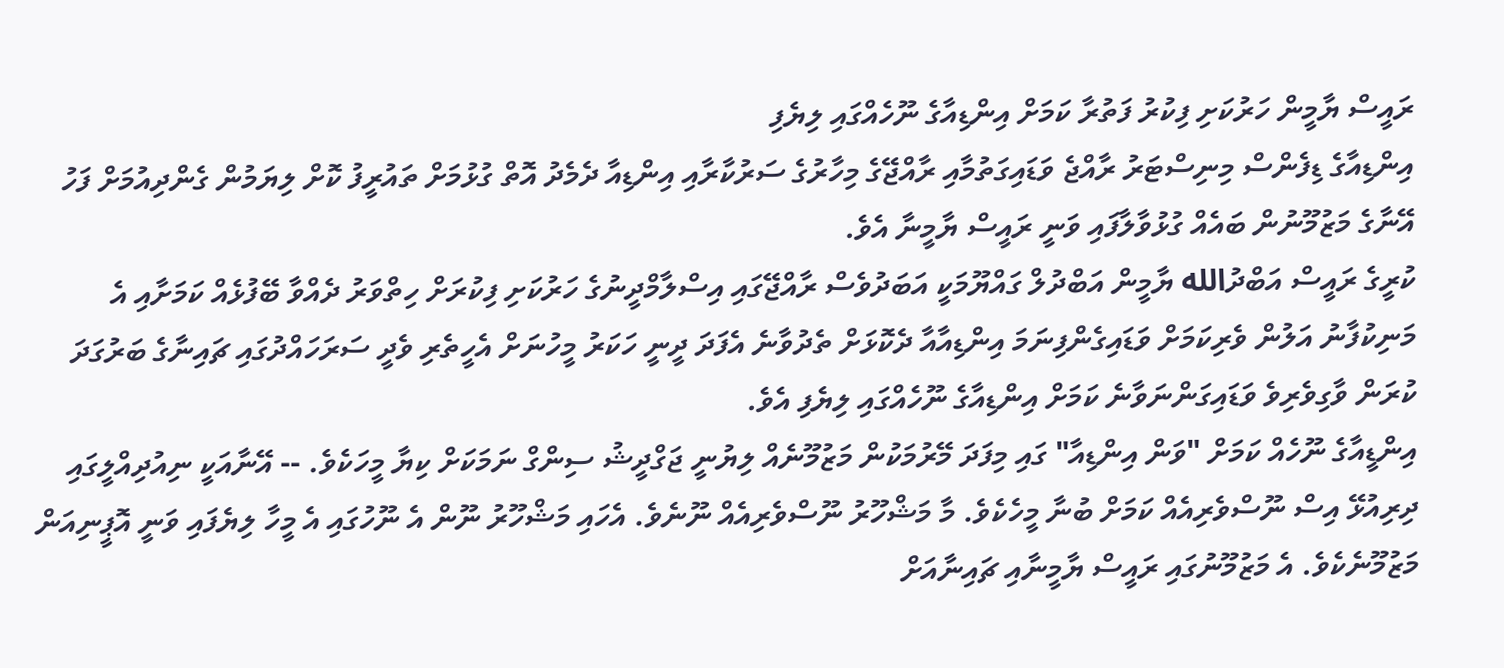ރައީސް ޔާމީން ހަރުކަށި ފިކުރު ފަތުރާ ކަމަށް އިންޑިއާގެ ނޫހެއްގައި ލިޔެފި
އިންޑިއާގެ ޑިފެންސް މިނިސްޓަރު ރާއްޖެ ވަޑައިގަތުމާއި ރާއްޖޭގެ މިހާރުގެ ސަރުކާރާއި އިންޑިއާ ދެމެދު އޮތް ގުޅުމަށް ތައުރީފު ކޮށް ލިޔަމުން ގެންދިއުމަށް ފަހު އޭނާގެ މަޒުމޫނުން ބައެއް ގުޅުވާލާފައި ވަނީ ރައީސް ޔާމީނާ އެވެ.
ކުރީގެ ރައީސް އަބްދުالله ޔާމީން އަބްދުލް ގައްޔޫމަކީ އަބަދުވެސް ރާއްޖޭގައި އިސްލާމްދީނުގެ ހަރުކަށި ފިކުރަށް ހިތްވަރު ދެއްވާ ބޭފުޅެއް ކަމަށާއި އެ މަނިކުފާނު އަލުން ވެރިކަމަށް ވަޑައިގެންފިނަމަ އިންޑިއާއާ ދެކޮޅަށް ތެދުވާނެ އެފަދަ ދީނީ ހަކަރު މީހުނަށް އެހީތެރި ވެދީ ސަރަހައްދުގައި ޗައިނާގެ ބަރުގަދަ ކުރަން ވާގިވެރިވެ ވަޑައިގަންނަވާނެ ކަމަށް އިންޑިއާގެ ނޫހެއްގައި ލިޔެފި އެވެ.
އިންޑީއާގެ ނޫހެއް ކަމަށް "ވަން އިންޑިއާ" ގައި މިފަދަ މޭރުމަކުން މަޒުމޫނެއް ލިޔުނީ ޖަގްދީޝު ސިންގް ނަމަކަށް ކިޔާ މީހަކެވެ. -- އޭނާއަކީ ނިއުދިއްލީގައި ދިރިއުޅޭ އިސް ނޫސްވެރިއެއް ކަމަށް ބުނާ މީހެކެވެ. މާ މަޝްހޫރު ނޫސްވެރިއެއް ނޫނެވެ. އެހައި މަޝްހޫރު ނޫން އެ ނޫހުގައި އެ މީހާ ލިޔެފައި ވަނީ އޮޕީނިއަން މަޒުމޫނެކެވެ. އެ މަޒުމޫނުގައި ރައީސް ޔާމީނާއި ޗައިނާއަށް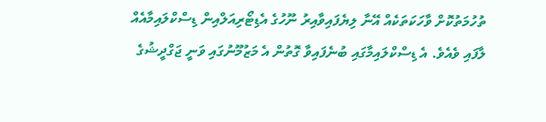ތުހުމަތުކޮށް ވާހަކަތަކެއް އޭނާ ލިޔެފައިވާއިރު ނޫހުގެ އެޑިޓޯރިއަލްއިން ޑިސްކްލައިމާއެއް ލާފައި ވެއެވެ. އެ ޑިސްކްލައިމާގައި ބުނެފައިވާ ގޮތުން އެ މަޒުމޫނުގައި ވަނީ ޖަގްދީޝުގެ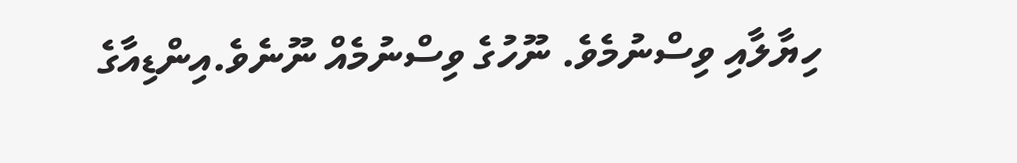ހިޔާލާއި ވިސްނުމެވެ. ނޫހުގެ ވިސްނުމެއް ނޫނެވެ.އިންޑިއާގެ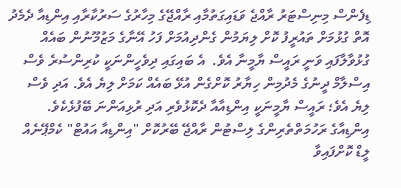ޑިފެންސް މިނިސްޓަރު ރާއްޖެ ވަޑައިގަތުމާއި ރާއްޖޭގެ މިހާރުގެ ސަރުކާރާއި އިންޑިއާ ދެމެދު އޮތް ގުޅުމަށް ތައުރީފު ކޮށް ލިޔަމުން ގެންދިއުމަށް ފަހު އޭނާގެ މަޒުމޫނުން ބައެއް ގުޅުވާލާފައި ވަނީ ރައީސް ޔާމީނާ އެވެ.  އެ ބައިގައި ދިވެހީންނަކީ ކުރިންސުރެ ވެސް އިސްލާމް ދީނުގެ މެދުމިން ހިޔާރު ކޮށްގެން އުޅޭ ބައެއް ކަމަށް ލިޔެ އެވެ. އަދި ވެސް ލިޔެ އެވެ؛ ރައީސް ޔާމީނަކީ އިންޑިއާއާ ދެކޮޅުވެރި އަދި ރުޅިއަންނަ ބޭފުޅެކެވެ. އިންޑިއާގެ ރަހުމަތްތެރިންގެ ލިސްޓުން ރާއްޖޭ ބޭރުކޮށް "އިންޑިއާ އައުޓް" ކެމްޕޭނެއް ލީޑް ކޮށްފައިވާ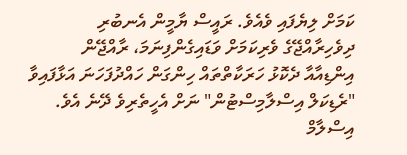ކަމަށް ލިޔެފައި ވެއެވެ. ރައީސް ޔާމީން އެނބުރި ދިވެހިރާއްޖޭގެ ވެރިކަމަށް ވަޑައިގެންފިނަމަ، ރާއްޖޭން އިންޑިއާއާ ދެކޮޅު ހަރަކާތްތައް ހިންގަން ހައްދުފަހަނަ އަޅާފައިވާ "ރެޑިކަލް އިސްލާމިސްޓުން" ނަށް އެހީތެރިވެ ދޭނެ އެވެ. އިސްލާމް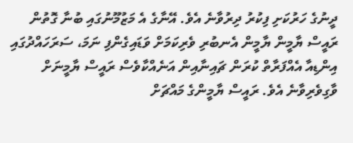ދީނުގެ ހަރުކަށި ފިކުރު ދިރުވާނެ އެވެ. އޭނާގެ އެ މަޒުމޫނުގައި ބުނާ ގޮތުން ރައީސް ޔާމީން ޔާމީން އެނބުރި ވެރިކަމަށް ވަޑައިގެންފި ނަމަ، ސަރަހައްދުގައި އިންޑިއާ އެއްފަރާތް ކުރަން ޗައިނާއިން އަނެއްކާވެސް ރައީސް ޔާމީނަށް ވާގިވެރިވާނެ އެވެ. ރައީސް ޔާމީންގެ މައްޗަށް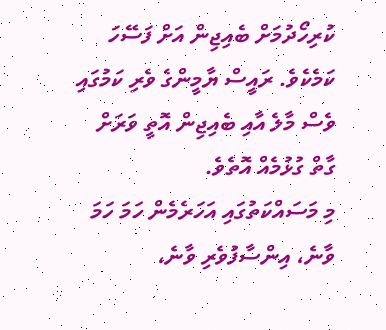ކުރިހޯދުމަށް ބެއިޖިން އަށް ފަސޭހަ ކަމެކެވެ. ރައީސް ޔާމީންގެ ވެރި ކަމުގައި ވެސް މާލެ އާއި ބެއިޖިން އޮތީ ވަރަށް ގާތް ގުޅުމެއް އޮތެވެ.
މި މަސައްކަތުގައި އަހަރެމެން ހަމަ ހަމަ ވާނެ، އިންސާފުވެރި ވާނެ،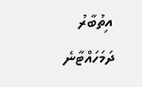އިތުބާރު ދަމަހައްޓާނެ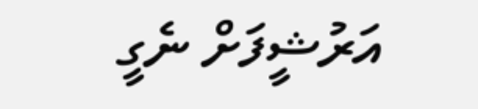އަރުޝީފަށް ނެގީ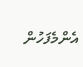އެންމެފަހުން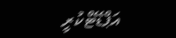އަޕްޑޭޓްކުރީ